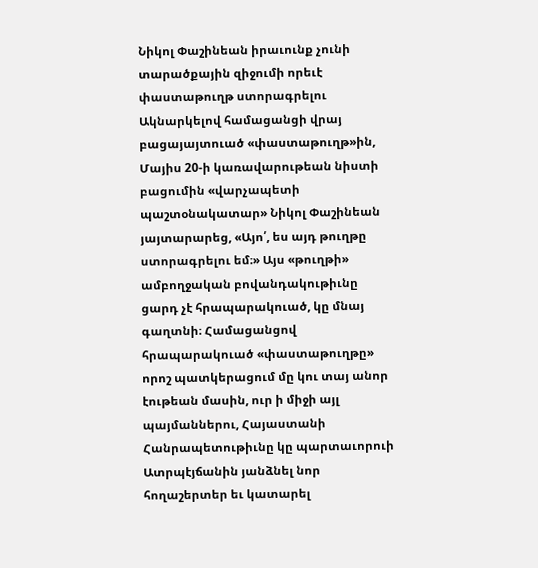Նիկոլ Փաշինեան իրաւունք չունի տարածքային զիջումի որեւէ փաստաթուղթ ստորագրելու
Ակնարկելով համացանցի վրայ բացայայտուած «փաստաթուղթ»ին, Մայիս 20-ի կառավարութեան նիստի բացումին «վարչապետի պաշտօնակատար» Նիկոլ Փաշինեան յայտարարեց, «Այո՛, ես այդ թուղթը ստորագրելու եմ։» Այս «թուղթի» ամբողջական բովանդակութիւնը ցարդ չէ հրապարակուած, կը մնայ գաղտնի։ Համացանցով հրապարակուած «փաստաթուղթը» որոշ պատկերացում մը կու տայ անոր էութեան մասին, ուր ի միջի այլ պայմաններու, Հայաստանի Հանրապետութիւնը կը պարտաւորուի Ատրպէյճանին յանձնել նոր հողաշերտեր եւ կատարել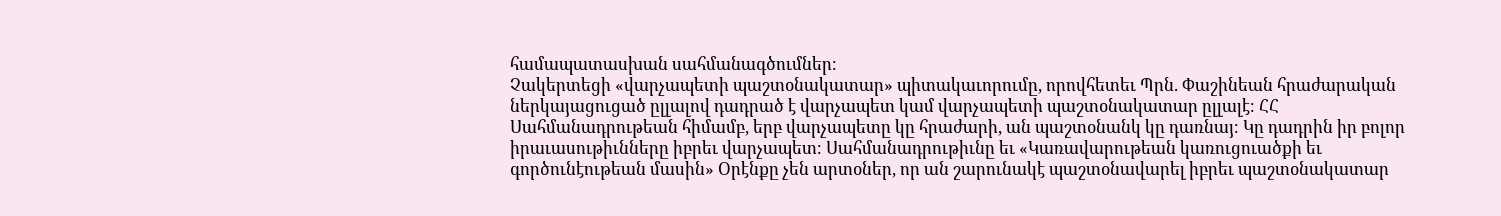համապատասխան սահմանագծումներ։
Չակերտեցի «վարչապետի պաշտօնակատար» պիտակաւորումը, որովհետեւ Պրն. Փաշինեան հրաժարական ներկայացուցած ըլլալով դադրած է վարչապետ կամ վարչապետի պաշտօնակատար ըլլալէ։ ՀՀ Սահմանադրութեան հիմամբ, երբ վարչապետը կը հրաժարի, ան պաշտօնանկ կը դառնայ։ Կը դադրին իր բոլոր իրաւասութիւնները իբրեւ վարչապետ։ Սահմանադրութիւնը եւ «Կառավարութեան կառուցուածքի եւ գործունէութեան մասին» Օրէնքը չեն արտօներ, որ ան շարունակէ պաշտօնավարել իբրեւ պաշտօնակատար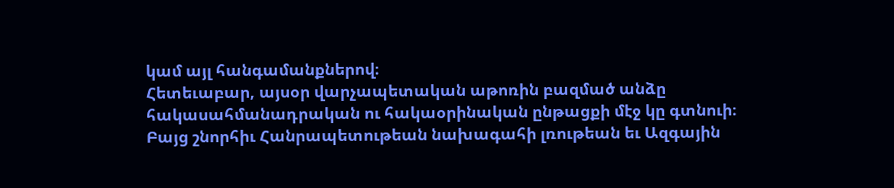կամ այլ հանգամանքներով։
Հետեւաբար, այսօր վարչապետական աթոռին բազմած անձը հակասահմանադրական ու հակաօրինական ընթացքի մէջ կը գտնուի։
Բայց շնորհիւ Հանրապետութեան նախագահի լռութեան եւ Ազգային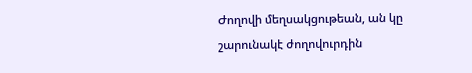Ժողովի մեղսակցութեան, ան կը շարունակէ ժողովուրդին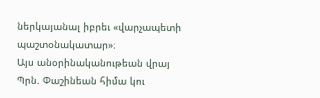ներկայանալ իբրեւ «վարչապետի պաշտօնակատար»։
Այս անօրինականութեան վրայ Պրն. Փաշինեան հիմա կու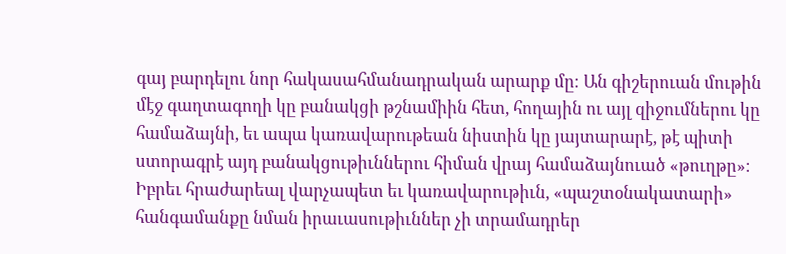գայ բարդելու նոր հակասահմանադրական արարք մը։ Ան գիշերուան մութին մէջ գաղտագողի կը բանակցի թշնամիին հետ, հողային ու այլ զիջումներու կը համաձայնի, եւ ապա կառավարութեան նիստին կը յայտարարէ, թէ պիտի ստորագրէ այդ բանակցութիւններու հիման վրայ համաձայնուած «թուղթը»։
Իբրեւ հրաժարեալ վարչապետ եւ կառավարութիւն, «պաշտօնակատարի» հանգամանքը նման իրաւասութիւններ չի տրամադրեր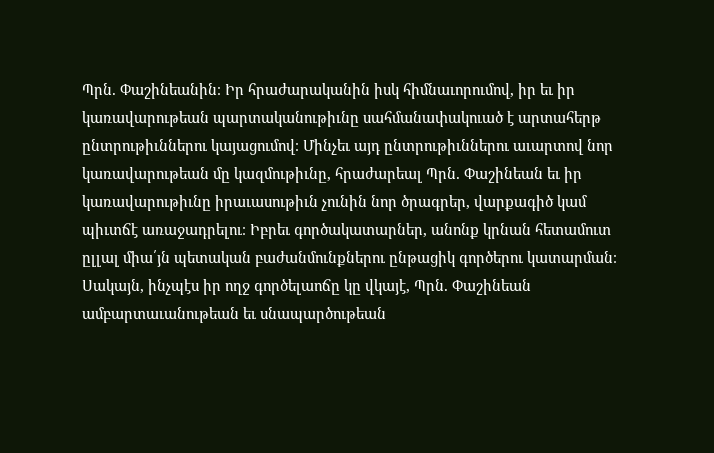Պրն. Փաշինեանին։ Իր հրաժարականին իսկ հիմնաւորումով, իր եւ իր կառավարութեան պարտականութիւնը սահմանափակուած է արտահերթ ընտրութիւններու կայացումով։ Մինչեւ այդ ընտրութիւններու աւարտով նոր կառավարութեան մը կազմութիւնը, հրաժարեալ Պրն. Փաշինեան եւ իր կառավարութիւնը իրաւասութիւն չունին նոր ծրագրեր, վարքագիծ կամ պիւտճէ առաջադրելու։ Իբրեւ գործակատարներ, անոնք կրնան հետամուտ ըլլալ միա՛յն պետական բաժանմունքներու ընթացիկ գործերու կատարման։
Սակայն, ինչպէս իր ողջ գործելաոճը կը վկայէ, Պրն. Փաշինեան ամբարտաւանութեան եւ սնապարծութեան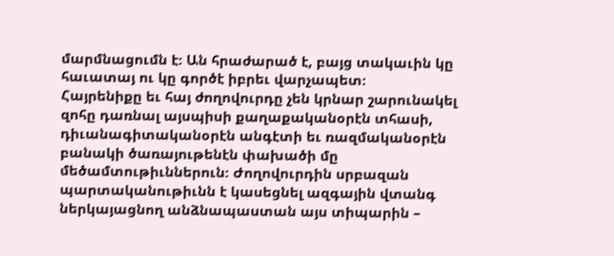մարմնացումն է։ Ան հրաժարած է, բայց տակաւին կը հաւատայ ու կը գործէ իբրեւ վարչապետ։
Հայրենիքը եւ հայ ժողովուրդը չեն կրնար շարունակել զոհը դառնալ այսպիսի քաղաքականօրէն տհասի, դիւանագիտականօրէն անգէտի եւ ռազմականօրէն բանակի ծառայութենէն փախածի մը մեծամտութիւններուն։ Ժողովուրդին սրբազան պարտականութիւնն է կասեցնել ազգային վտանգ ներկայացնող անձնապաստան այս տիպարին –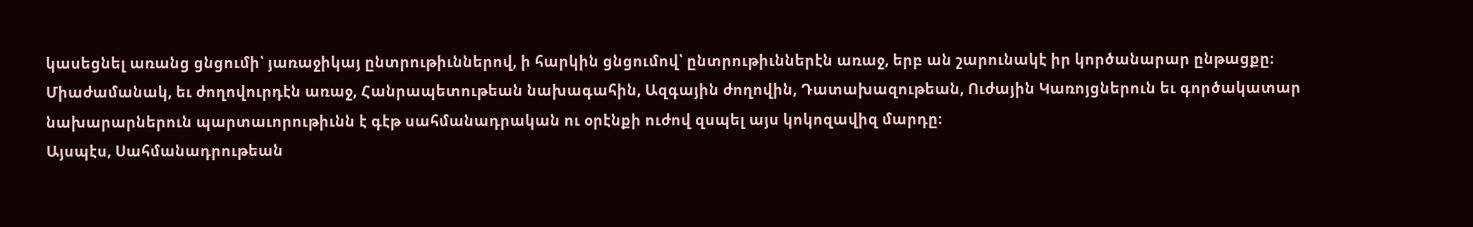կասեցնել առանց ցնցումի՝ յառաջիկայ ընտրութիւններով, ի հարկին ցնցումով՝ ընտրութիւններէն առաջ, երբ ան շարունակէ իր կործանարար ընթացքը։
Միաժամանակ, եւ ժողովուրդէն առաջ, Հանրապետութեան նախագահին, Ազգային ժողովին, Դատախազութեան, Ուժային Կառոյցներուն եւ գործակատար նախարարներուն պարտաւորութիւնն է գէթ սահմանադրական ու օրէնքի ուժով զսպել այս կոկոզավիզ մարդը։
Այսպէս, Սահմանադրութեան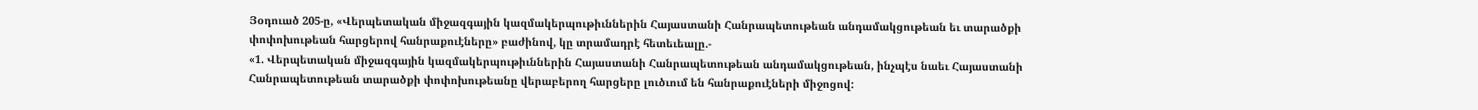Յօդուած 205-ը, «Վերպետական միջազգային կազմակերպութիւններին Հայաստանի Հանրապետութեան անդամակցութեան եւ տարածքի փոփոխութեան հարցերով հանրաքուէները» բաժինով, կը տրամադրէ հետեւեալը.-
«1. Վերպետական միջազգային կազմակերպութիւններին Հայաստանի Հանրապետութեան անդամակցութեան, ինչպէս նաեւ Հայաստանի Հանրապետութեան տարածքի փոփոխութեանը վերաբերող հարցերը լուծւում են հանրաքուէների միջոցով: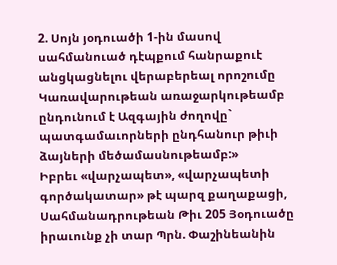2. Սոյն յօդուածի 1-ին մասով սահմանուած դէպքում հանրաքուէ անցկացնելու վերաբերեալ որոշումը Կառավարութեան առաջարկութեամբ ընդունում է Ազգային ժողովը` պատգամաւորների ընդհանուր թիւի ձայների մեծամասնութեամբ:»
Իբրեւ «վարչապետ», «վարչապետի գործակատար» թէ պարզ քաղաքացի, Սահմանադրութեան Թիւ 205 Յօդուածը իրաւունք չի տար Պրն. Փաշինեանին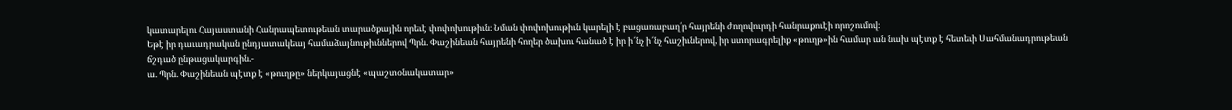կատարելու Հայաստանի Հանրապետութեան տարածքային որեւէ փոփոխութիւն։ Նման փոփոխութիւն կարելի է բացառաբաղ՛ր հայրենի ժողովուրդի հանրաքուէի որոշումով։
Եթէ իր դաւադրական ընդյատակեայ համաձայնութիւններով Պրն. Փաշինեան հայրենի հողեր ծախու հանած է իր ի՜նչ ի՜նչ հաշիւներով, իր ստորագրելիք «թուղթ»ին համար ան նախ պէտք է հետեւի Սահմանադրութեան ճշդած ընթացակարգին.-
ա. Պրն. Փաշինեան պէտք է «թուղթը» ներկայացնէ «պաշտօնակատար»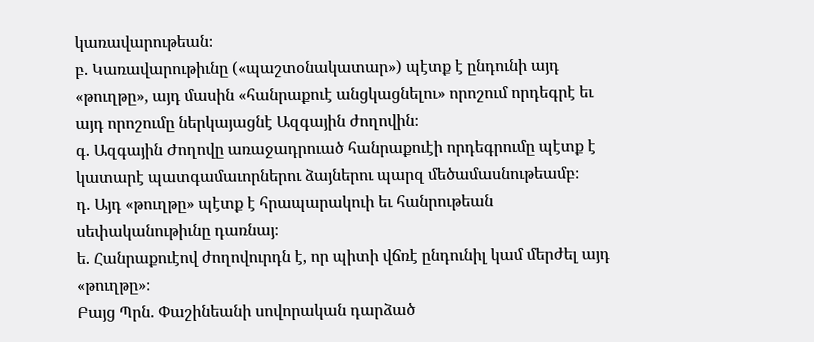կառավարութեան։
բ. Կառավարութիւնը («պաշտօնակատար») պէտք է ընդունի այդ «թուղթը», այդ մասին «հանրաքուէ անցկացնելու» որոշում որդեգրէ եւ այդ որոշումը ներկայացնէ Ազգային ժողովին։
գ. Ազգային Ժողովը առաջադրուած հանրաքուէի որդեգրումը պէտք է կատարէ պատգամաւորներու ձայներու պարզ մեծամասնութեամբ։
դ. Այդ «թուղթը» պէտք է հրապարակուի եւ հանրութեան սեփականութիւնը դառնայ։
ե. Հանրաքուէով ժողովուրդն է, որ պիտի վճռէ ընդունիլ կամ մերժել այդ «թուղթը»։
Բայց Պրն. Փաշինեանի սովորական դարձած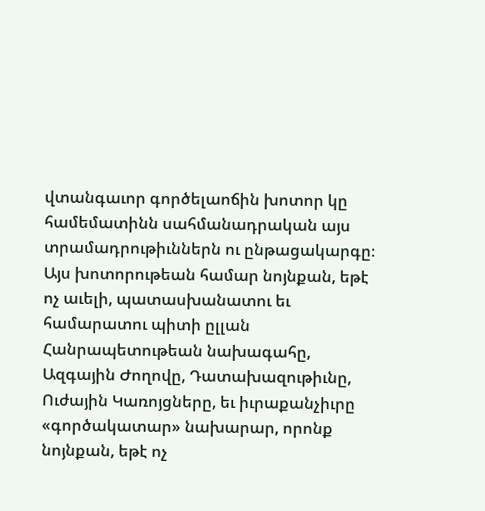վտանգաւոր գործելաոճին խոտոր կը համեմատինն սահմանադրական այս տրամադրութիւններն ու ընթացակարգը։
Այս խոտորութեան համար նոյնքան, եթէ ոչ աւելի, պատասխանատու եւ համարատու պիտի ըլլան Հանրապետութեան նախագահը, Ազգային Ժողովը, Դատախազութիւնը, Ուժային Կառոյցները, եւ իւրաքանչիւրը «գործակատար» նախարար, որոնք նոյնքան, եթէ ոչ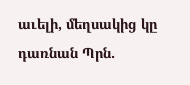աւելի, մեղսակից կը դառնան Պրն.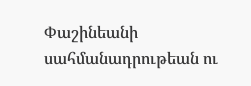Փաշինեանի սահմանադրութեան ու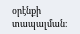օրէնքի տապալման։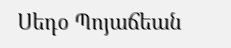Սեդօ Պոյաճեան